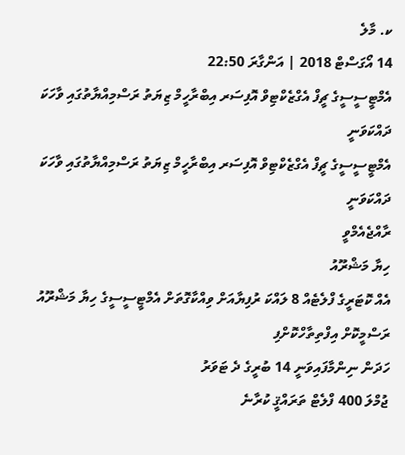ކ. މާލެ
14 އޯގަސްޓް 2018 | އަންގާރަ 22:50
އެމްޓީސީސީގެ ޗީފް އެގްޒެކްޓިވް އޮފިސަރ އިބްރާހީމް ޒިޔަތު ރަސްމިއްޔާތުގައި ވާހަކަ ދައްކަވަނީ
އެމްޓީސީސީގެ ޗީފް އެގްޒެކްޓިވް އޮފިސަރ އިބްރާހީމް ޒިޔަތު ރަސްމިއްޔާތުގައި ވާހަކަ ދައްކަވަނީ
ރާއްޖެއެމްވީ
ހިޔާ މަޝްރޫއު
އެއް ކޮޓަރީގެ ފްލެޓެއް 8 ލައްކަ ރުފިޔާއަށް ވިއްކާގޮތަށް އެމްޓީސީސީގެ ހިޔާ މަޝްރޫއު ރަސްމީކޮށް އިފްތިތާހްކޮށްފި
ހަދަން ނިންމާފައިވަނީ 14 ބުރީގެ ދެ ޓަވަރު
ޖުމްލަ 400 ފްލެޓް ތަރައްޤީ ކުރާނެ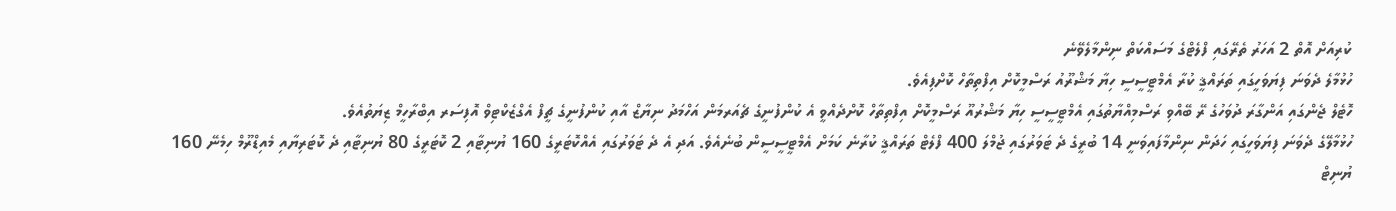ކުރިއަށް އޮތް 2 އަހަރު ތެރޭގައި ފްލެޓްގެ މަސައްކަތް ނިންމާލެވޭނެ
ހުޅުމާލެ ދެވަނަ ފިޔަވަހީގައި ތަރައްޤީ ކުރާ އެމްޓީސީސީ ހިޔާ މަޝްރޫއު ރަސްމީކޮށް އިފްތިތާހް ކޮށްފިއެވެ.
ހޮޓެލް ޖެންގައި އަންގާރަ ދުވަހުގެ ރޭ ބޭއްވި ރަސްމިއްޔާތުގައި އެމްޓީސީސީ ހިޔާ މަޝްރުއޫ ރަސްމީކޮށް އިފްތިތާހް ކޮށްދެއްވީ އެ ކުންފުނީގެ ޗެއަރމަން އަހްމަދު ނިޔާޒް އާއި ކުންފުނީގެ ޗީފް އެގްޒެކްޓިވް އޮފިސަރ އިބްރާހީމް ޒިޔަތުއެވެ.
ހުޅުމާލޭގެ ދެވަނަ ފިޔަވަހީގައި ހަދަން ނިންމާފައިވަނީ 14 ބުރީގެ ދެ ޓަވަރުގައި ޖުމްލަ 400 ފްލެޓް ތަރައްޤީ ކުރާނެ ކަމަށް އެމްޓީސީސީން ބުނެއެވެ. އަދި އެ ދެ ޓަވަރުގައި އެއްކޮޓަރީގެ 160 ޔުނިޓާއި 2 ކޮޓަރީގެ 80 ޔުނިޓާއި ދެ ކޮޓަރިޔާއި މެއިޑްރޫމް ހިމެނޭ 160 ޔުނިޓް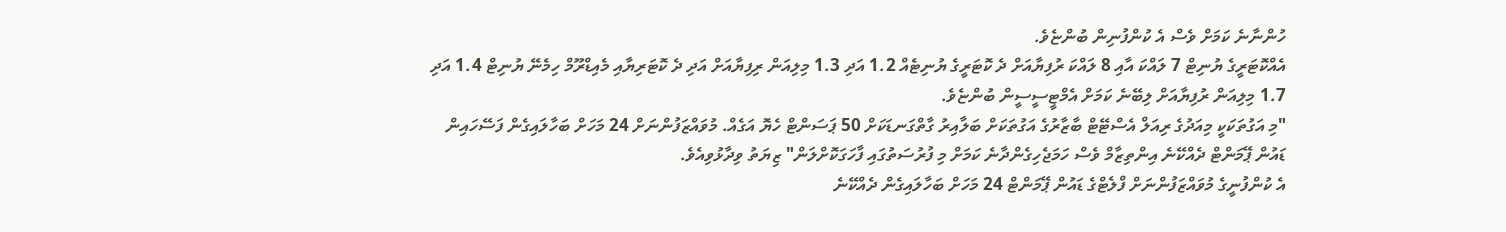ހުންނާނެ ކަމަށް ވެސް އެ ކުންފުނިން ބުންޏެވެ.
އެއްކޮޓަރީގެ ޔުނިޓް 7 ލައްކަ އާއި 8 ލައްކަ ރުފިޔާއަށް ދެ ކޮޓަރީގެ ޔުނިޓެއް 1.2 އަދި 1.3 މިލިއަން ރިފިޔާއަށް އަދި ދެ ކޮޓަރިޔާއި މެއިޑްރޫމް ހިމެނޭ ޔުނިޓް 1.4 އަދި 1.7 މިލިއަން ރުފިޔާއަށް ލިބޭނެ ކަމަށް އެމްޓީސީސީން ބުންޏެވެ.
"މި އަގުތަކަކީ މިއަދުގެ ރިއަލް އެސްޓޭޓް ބާޒާރުގެ އަގުތަކަށް ބަލާއިރު ގާތްގަނޑަކަށް 50 ޕަސަންޓް ހެޔޮ އަގެއް. މުވައްޒަފުންނަށް 24 މަހަށް ބަހާލައިގެން ފަސޭހައިން ޑައުން ޕޭމަންޓް ދެއްކޭނެ އިންތިޒާމް ވެސް ހަމަޖެހިގެންދާނެ ކަމަށް މި ފުރުސަތުގައި ފާހަގަކޮށްލަން" ޒިޔަތު ވިދާޅުވިއެވެ.
އެ ކުންފުނީގެ މުވައްޒަފުންނަށް ފްލެޓްގެ ޑައުން ޕޭމަންޓް 24 މަހަށް ބަހާލައިގެން ދެއްކޭނެ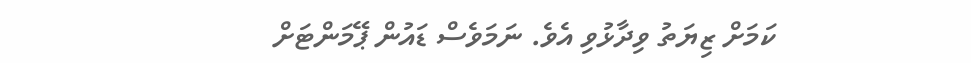ކަމަށް ޒިޔަތު ވިދާޅުވި އެވެ. ނަމަވެސް ޑައުން ޕޭމަންޓަށް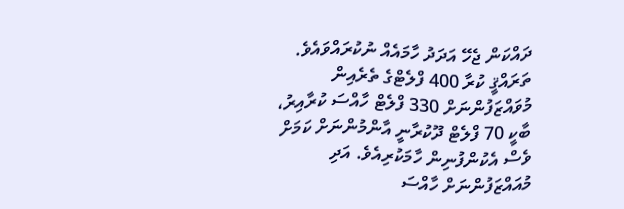ދައްކަން ޖެހޭ އަދަދު ހާމައެއް ނުކުރައްވައެވެ.
ތަރައްޤީ ކުރާ 400 ފްލެޓްގެ ތެރެއިން މުވައްޒަފުންނަށް 330 ފްލެޓް ހާއްސަ ކުރާއިރު، ބާކީ 70 ފްލެޓް ދޫކުރާނީ އާންމުންނަށް ކަމަށް ވެސް އެކުންފުނިން ހާމަކުރިއެވެ. އަދި މުއައްޒަފުންނަށް ހާއްސަ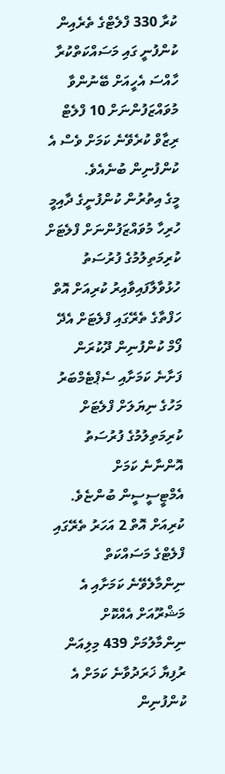ކުރާ 330 ފްލެޓްގެ ތެރެއިން ކުންފުނީ ގައި މަސައްކަތްކުރާ ހާއްސަ އެހީއަށް ބޭނުންވާ މުވައްޒަފުންނަށް 10 ފްލެޓް ރިޒާވް ކުރެވޭނެ ކަމަށް ވެސް އެ ކުންފުނިން ބުނެއެވެ.
މީގެ އިތުރުން ކުންފުނީގެ ދާއިމީ ހުރިހާ މުވައްޒަފުންނަށް ފްލެޓަށް ކުރިމަތިލުމުގެ ފުރުސަތު ހުޅުވާލާފައިވާއިރު ކުރިއަށް އޮތް ހަފްތާގެ ތެރޭގައި ފްލެޓަށް އެދޭ ފޯމް ކުންފުނިން ދޫކުރަން ފަށާނެ ކަމަށާއި ސެޕްޓެމްބަރު މަހުގެ ނިޔަލަށް ފްލެޓަށް ކުރިމަތިލުމުގެ ފުރުސަތު އޮންނާނެ ކަމަށް އެމްޓީސީސީން ބުންޏެވެ.
ކުރިއަށް އޮތް 2 އަހަރު ތެރޭގައި ފްލެޓްގެ މަސައްކަތް ނިންމާލެވޭނެ ކަމަށާއި އެ މަޝްރޫއަށް އެއްކޮށް ނިންމާލުމަށް 439 މިލިއަން ރުފިޔާ ޚަރަދުވާނެ ކަމަށް އެ ކުންފުނިން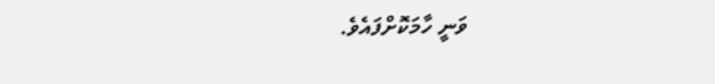ވަނީ ހާމަކޮށްފައެވެ.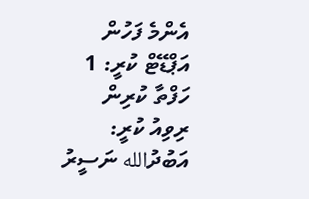އެންމެ ފަހުން އަޕްޑޭޓް ކުރީ: 1 ހަފްތާ ކުރިން
ރިވިއު ކުރީ: އަބުދުالله ނަސީރު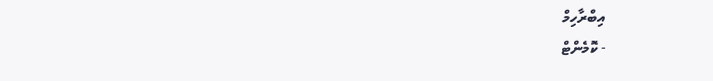އިބްރާހިމް
- ކޮމެންޓް